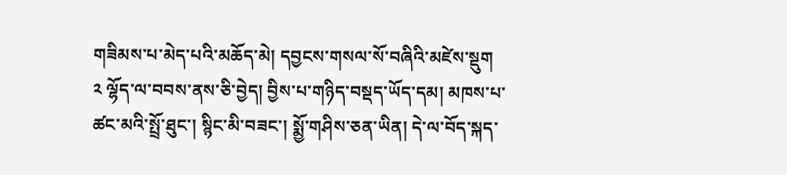གཟིམས་པ་མེད་པའི་མཆོད་མེ། དབྱངས་གསལ་སོ་བཞིའི་མཛེས་སྡུག
༢ ལྷོད་ལ་བབས་ནས་ཅི་བྱེད། བྱིས་པ་གཉིད་བསྡད་ཡོད་དམ། མཁས་པ་ཚང་མའི་སྤྲོ་ཐུང་། སྙིང་མི་བཟང་། སྨྱོ་གཤིས་ཅན་ཡིན། དེ་ལ་བོད་སྐད་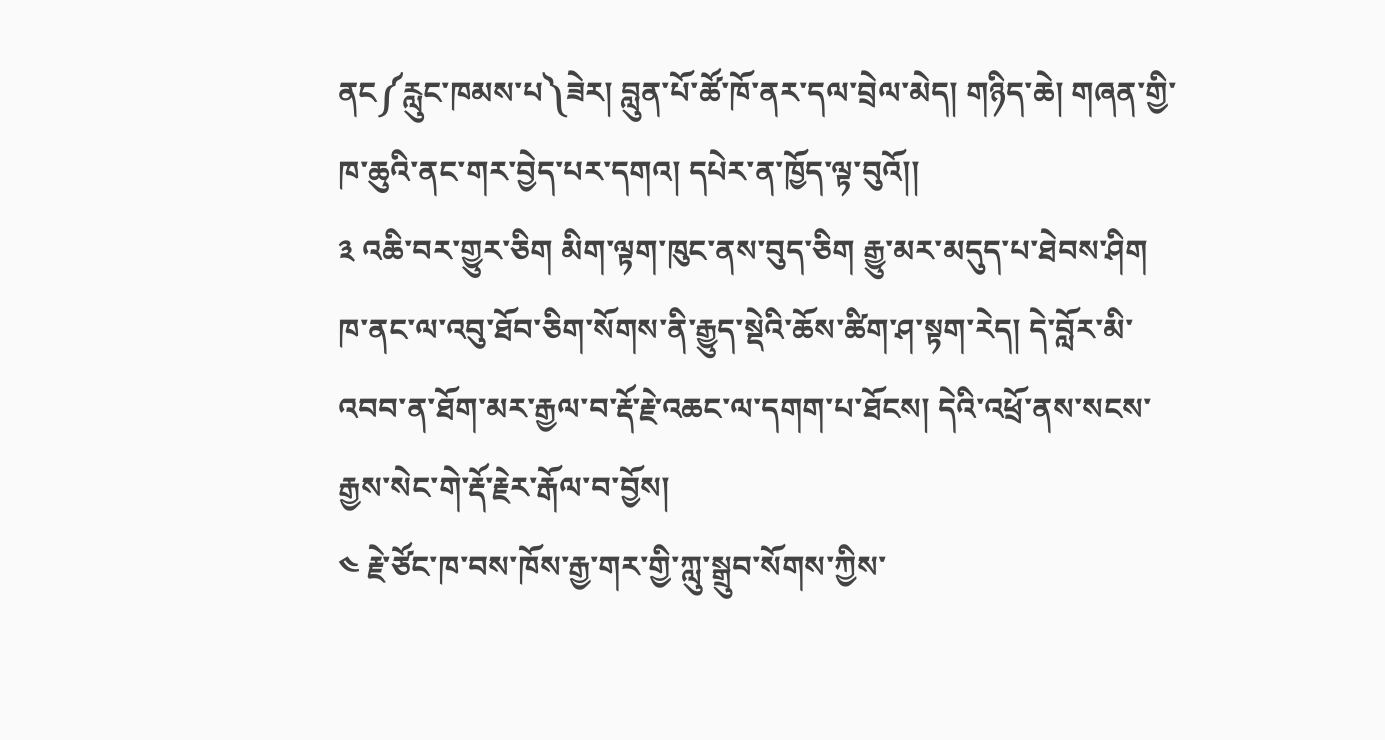ནང༼རླུང་ཁམས་པ༽ཟེར། བླུན་པོ་ཚོ་ཁོ་ནར་དལ་བྲེལ་མེད། གཉིད་ཆེ། གཞན་གྱི་ཁ་ཆུའི་ནང་གར་བྱེད་པར་དགའ། དཔེར་ན་ཁྱོད་ལྟ་བུའོ།།
༣ འཆི་བར་གྱུར་ཅིག མིག་ལྟག་ཁུང་ནས་བུད་ཅིག རྒྱུ་མར་མདུད་པ་ཐེབས་ཤིག ཁ་ནང་ལ་འབུ་ཐོབ་ཅིག་སོགས་ནི་རྒྱུད་སྡེའི་ཆོས་ཚིག་ཤ་སྟག་རེད། དེ་བློར་མི་འབབ་ན་ཐོག་མར་རྒྱལ་བ་རྡོ་རྗེ་འཆང་ལ་དགག་པ་ཐོངས། དེའི་འཕྲོ་ནས་སངས་རྒྱས་སེང་གེ་རྡོ་རྗེར་རྒོལ་བ་བྱོས།
༤ རྗེ་ཙོང་ཁ་བས་ཁོས་རྒྱ་གར་གྱི་ཀླུ་སྒྲུབ་སོགས་ཀྱིས་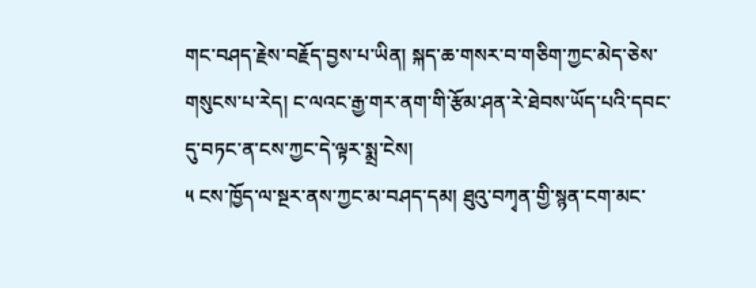གང་བཤད་རྗེས་བརྗོད་བྱས་པ་ཡིན། སྐད་ཆ་གསར་བ་གཅིག་ཀྱང་མེད་ཅེས་གསུངས་པ་རེད། ང་ལའང་རྒྱ་གར་ནག་གི་རྩོམ་ཤན་རེ་ཐེབས་ཡོད་པའི་དབང་དུ་བཏང་ན་ངས་ཀྱང་དེ་ལྟར་སྨྲ་ངེས།
༥ ངས་ཁྱོད་ལ་སྔར་ནས་ཀྱང་མ་བཤད་དམ། ཐུའུ་བཀྭན་གྱི་སྙན་ངག་མང་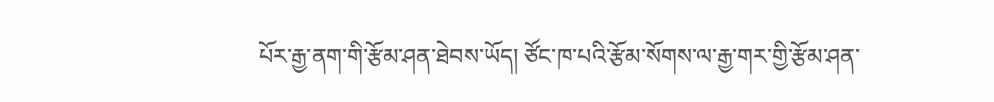པོར་རྒྱ་ནག་གི་རྩོམ་ཤན་ཐེབས་ཡོད། ཙོང་ཁ་པའི་རྩོམ་སོགས་ལ་རྒྱ་གར་གྱི་རྩོམ་ཤན་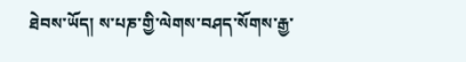ཐེབས་ཡོད། ས་པཎ་གྱི་ལེགས་བཤད་སོགས་རྒྱ་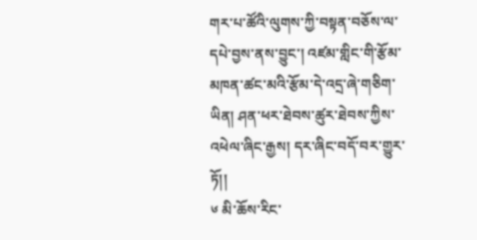གར་པ་ཚོའི་ལུགས་ཀྱི་བསྟན་བཅོས་ལ་དཔེ་བྱས་ནས་བྱུང་། འཛམ་གླིང་གི་རྩོམ་མཁན་ཚང་མའི་རྩོམ་དེ་འདྲ་ཞེ་གཅིག་ཡིན། ཤན་ཕར་ཐེབས་ཚུར་ཐེབས་ཀྱིས་འཕེལ་ཞིང་རྒྱས། དར་ཞིང་བདོ་བར་གྱུར་ཏོ།།
༦ མི་ཆོས་རིང་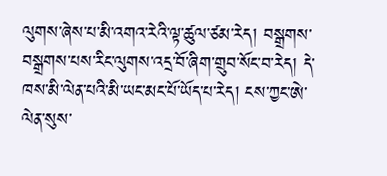ལུགས་ཞེས་པ་མི་འགའ་རེའི་ལྟ་ཚུལ་ཙམ་རེད། བསྒྲགས་བསྒྲགས་པས་རིང་ལུགས་འདྲ་བོ་ཞིག་གྲུབ་སོང་བ་རེད། དེ་ཁས་མི་ལེན་པའི་མི་ཡང་མང་པོ་ཡོད་པ་རེད། ངས་ཀྱང་ཨེ་ལེན་སུས་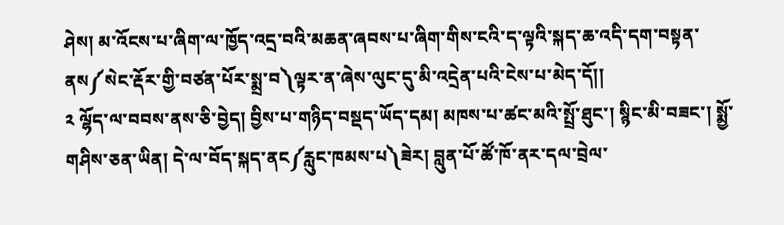ཤེས། མ་འོངས་པ་ཞིག་ལ་ཁྱོད་འདྲ་བའི་མཆན་ཞབས་པ་ཞིག་གིས་ངའི་ད་ལྟའི་སྐད་ཆ་འདི་དག་བསྟན་ནས༼སེང་རྡོར་གྱི་བཙན་པོར་སྨྲ་བ༽ལྟར་ན་ཞེས་ལུང་དུ་མི་འདྲེན་པའི་ངེས་པ་མེད་དོ།།
༢ ལྷོད་ལ་བབས་ནས་ཅི་བྱེད། བྱིས་པ་གཉིད་བསྡད་ཡོད་དམ། མཁས་པ་ཚང་མའི་སྤྲོ་ཐུང་། སྙིང་མི་བཟང་། སྨྱོ་གཤིས་ཅན་ཡིན། དེ་ལ་བོད་སྐད་ནང༼རླུང་ཁམས་པ༽ཟེར། བླུན་པོ་ཚོ་ཁོ་ནར་དལ་བྲེལ་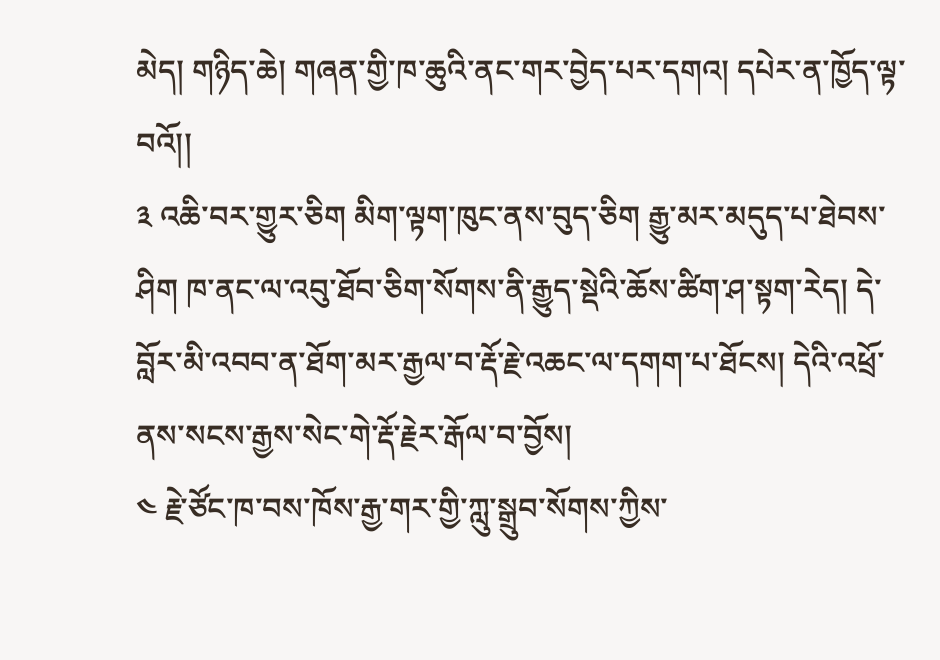མེད། གཉིད་ཆེ། གཞན་གྱི་ཁ་ཆུའི་ནང་གར་བྱེད་པར་དགའ། དཔེར་ན་ཁྱོད་ལྟ་བའོ།།
༣ འཆི་བར་གྱུར་ཅིག མིག་ལྟག་ཁུང་ནས་བུད་ཅིག རྒྱུ་མར་མདུད་པ་ཐེབས་ཤིག ཁ་ནང་ལ་འབུ་ཐོབ་ཅིག་སོགས་ནི་རྒྱུད་སྡེའི་ཆོས་ཚིག་ཤ་སྟག་རེད། དེ་བློར་མི་འབབ་ན་ཐོག་མར་རྒྱལ་བ་རྡོ་རྗེ་འཆང་ལ་དགག་པ་ཐོངས། དེའི་འཕྲོ་ནས་སངས་རྒྱས་སེང་གེ་རྡོ་རྗེར་རྒོལ་བ་བྱོས།
༤ རྗེ་ཙོང་ཁ་བས་ཁོས་རྒྱ་གར་གྱི་ཀླུ་སྒྲུབ་སོགས་ཀྱིས་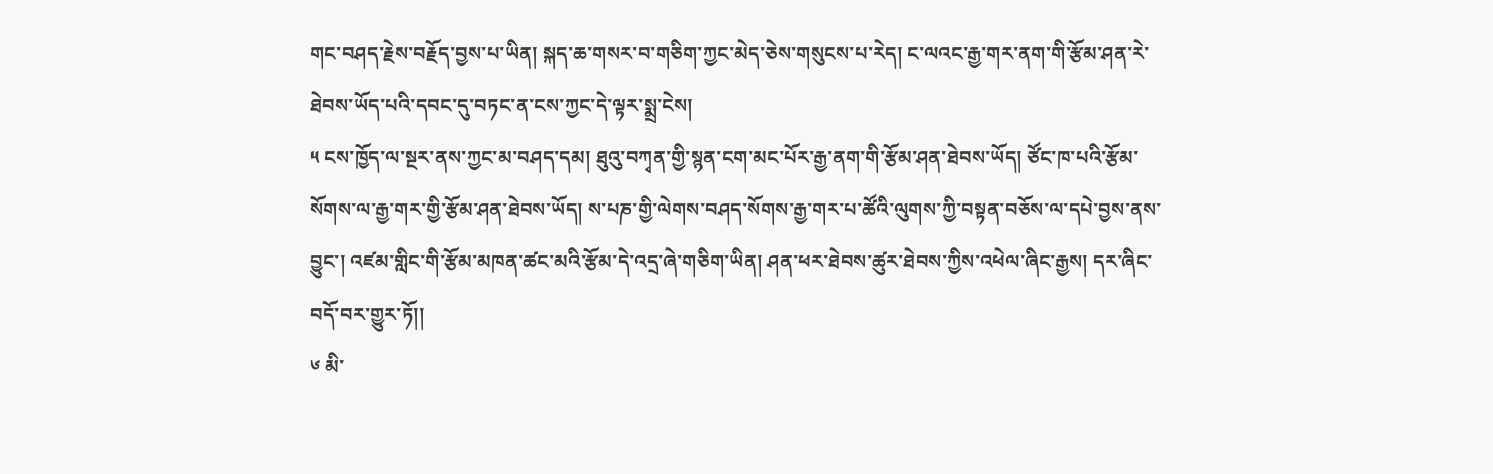གང་བཤད་རྗེས་བརྗོད་བྱས་པ་ཡིན། སྐད་ཆ་གསར་བ་གཅིག་ཀྱང་མེད་ཅེས་གསུངས་པ་རེད། ང་ལའང་རྒྱ་གར་ནག་གི་རྩོམ་ཤན་རེ་ཐེབས་ཡོད་པའི་དབང་དུ་བཏང་ན་ངས་ཀྱང་དེ་ལྟར་སྨྲ་ངེས།
༥ ངས་ཁྱོད་ལ་སྔར་ནས་ཀྱང་མ་བཤད་དམ། ཐུའུ་བཀྭན་གྱི་སྙན་ངག་མང་པོར་རྒྱ་ནག་གི་རྩོམ་ཤན་ཐེབས་ཡོད། ཙོང་ཁ་པའི་རྩོམ་སོགས་ལ་རྒྱ་གར་གྱི་རྩོམ་ཤན་ཐེབས་ཡོད། ས་པཎ་གྱི་ལེགས་བཤད་སོགས་རྒྱ་གར་པ་ཚོའི་ལུགས་ཀྱི་བསྟན་བཅོས་ལ་དཔེ་བྱས་ནས་བྱུང་། འཛམ་གླིང་གི་རྩོམ་མཁན་ཚང་མའི་རྩོམ་དེ་འདྲ་ཞེ་གཅིག་ཡིན། ཤན་ཕར་ཐེབས་ཚུར་ཐེབས་ཀྱིས་འཕེལ་ཞིང་རྒྱས། དར་ཞིང་བདོ་བར་གྱུར་ཏོ།།
༦ མི་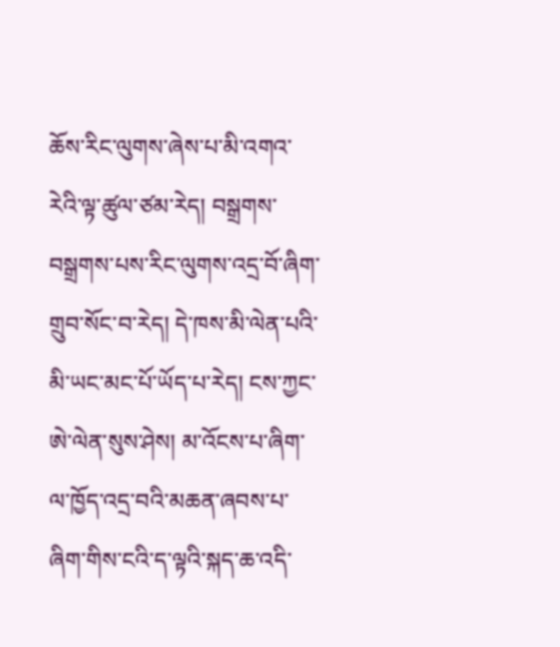ཆོས་རིང་ལུགས་ཞེས་པ་མི་འགའ་རེའི་ལྟ་ཚུལ་ཙམ་རེད། བསྒྲགས་བསྒྲགས་པས་རིང་ལུགས་འདྲ་བོ་ཞིག་གྲུབ་སོང་བ་རེད། དེ་ཁས་མི་ལེན་པའི་མི་ཡང་མང་པོ་ཡོད་པ་རེད། ངས་ཀྱང་ཨེ་ལེན་སུས་ཤེས། མ་འོངས་པ་ཞིག་ལ་ཁྱོད་འདྲ་བའི་མཆན་ཞབས་པ་ཞིག་གིས་ངའི་ད་ལྟའི་སྐད་ཆ་འདི་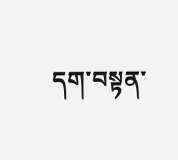དག་བསྟན་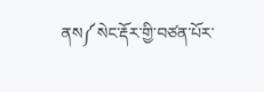ནས༼སེང་རྡོར་གྱི་བཙན་པོར་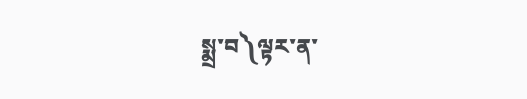སྨྲ་བ༽ལྟར་ན་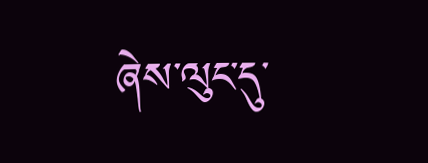ཞེས་ལུང་དུ་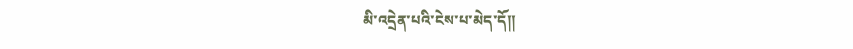མི་འདྲེན་པའི་ངེས་པ་མེད་དོ།།